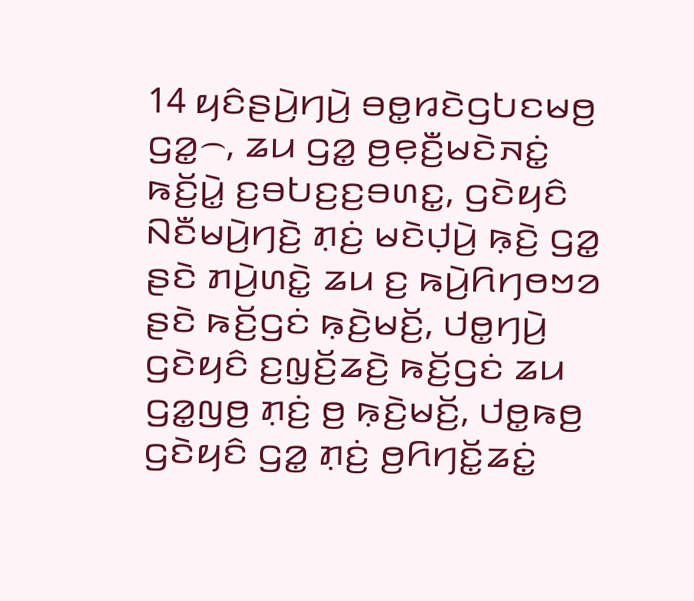14 ꤟꤢꤨꤔꤣꤧ꤬ꤚꤣꤧ꤬ ꤋꤥ꤭ꤙꤢꤧꤞꤝꤢꤗꤥ꤬ ꤞꤤ꤭꤮, ꤘꤣ ꤞꤤ꤭ ꤥ꤬ꤕ꤫ꤢꤪ꤬ꤗꤢꤧꤏꤢꤦ꤭ ꤒꤢꤩ꤬ꤣꤧ꤭ ꤢ꤬ꤋꤝꤢ꤬ꤢ꤬ꤋꤛꤢ꤭, ꤞꤢꤧꤟꤢꤨ ꤡꤢꤪꤗꤣꤧ꤬ꤚꤢꤧ꤬ ꤊ꤫ꤢꤦ꤬ ꤗꤢꤧꤓ꤫ꤣꤧ꤬ ꤒ꤫ꤢꤧ꤬ ꤞꤤ꤭ ꤔꤢꤧ ꤊꤣꤧ꤬ꤛꤢꤧ꤭ ꤘꤣ ꤢ꤬ ꤒꤣꤧ꤬ꤖꤚꤥꤠꤤ ꤔꤢꤧ ꤒꤢꤩ꤬ꤞꤢꤦ ꤒ꤫ꤢꤧ꤬ꤗꤢꤩ꤬, ꤓꤥ꤭ꤚꤣꤧ꤬ ꤞꤢꤧꤟꤢꤨ ꤢ꤬ꤜ꤫ꤢꤩ꤬ꤘꤢꤧ꤬ ꤒꤢꤩ꤬ꤞꤢꤦ ꤘꤣ ꤞꤤ꤭ꤜꤥ꤬ ꤊ꤫ꤢꤦ꤬ ꤥ꤬ ꤒ꤫ꤢꤧ꤬ꤗꤢꤩ꤬, ꤓꤥ꤭ꤒꤥ꤬ ꤞꤢꤧꤟꤢꤨ ꤞꤤ꤭ ꤊ꤫ꤢꤦ꤬ ꤥ꤬ꤖꤚꤢꤩ꤭ꤘꤢꤦ꤭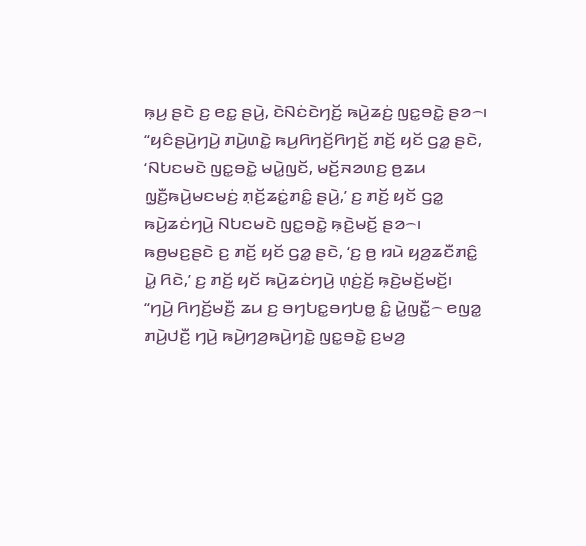ꤒ꤫ꤣ꤬ ꤔꤢꤧ ꤢ꤬ ꤕꤢ꤭ ꤔꤣꤧ꤬, ꤢꤧꤡꤢꤦꤢꤧꤚꤢꤩ꤬ ꤒꤣꤧ꤬ꤘꤢꤦ꤬ ꤜꤢ꤭ꤋꤢꤧ꤭ ꤔꤤ꤮꤯
“ꤟꤢꤨꤔꤣꤧ꤬ꤚꤣꤧ꤬ ꤊꤣꤧ꤬ꤛꤢꤧ꤭ ꤒꤣ꤬ꤖꤚꤢꤩ꤬ꤖꤚꤢꤩ꤬ ꤊꤢꤩ꤬ ꤟꤢꤩ ꤞꤤ꤭ ꤔꤢꤧ, ‘ꤡꤝꤢꤗꤢꤧ ꤜꤢ꤭ꤋꤢꤧ꤭ ꤗꤣꤧ꤭ꤜꤢꤩ, ꤗꤢꤩ꤬ꤏꤤꤛꤢ꤬ ꤥ꤬ꤘꤣ ꤜ꤫ꤢꤪ꤬ꤒꤣꤧ꤬ꤗꤢꤗꤢꤦ꤬ ꤊ꤫ꤢꤩ꤬ꤘꤢꤦ꤭ꤊꤢꤨ꤭ ꤔꤣꤧ꤬,’ ꤢ꤬ ꤊꤢꤩ꤬ ꤟꤢꤩ ꤞꤤ꤭ ꤒꤣꤧ꤬ꤘꤢꤦꤚꤣꤧ꤬ ꤡꤝꤢꤗꤢꤧ ꤜꤢ꤭ꤋꤢꤧ꤭ ꤒ꤫ꤢꤧ꤬ꤗꤢꤩ꤬ ꤔꤤ꤮꤯ ꤒꤥ꤬ꤗꤢ꤬ꤔꤢꤧ ꤢ꤬ ꤊꤢꤩ꤬ ꤟꤢꤩ ꤞꤤ꤭ ꤔꤢꤧ, ‘ꤢ꤬ ꤥ꤬ ꤙꤣꤧ ꤟꤤ꤬ꤘꤢꤪꤊꤢꤨ꤭ ꤣꤧ꤭ ꤖꤢꤧ,’ ꤢ꤬ ꤊꤢꤩ꤬ ꤟꤢꤩ ꤒꤣꤧ꤬ꤘꤢꤦꤚꤣꤧ꤬ ꤛ꤫ꤢꤦ꤬ꤢꤩ꤬ ꤒ꤫ꤢꤧ꤬ꤗꤢꤩ꤬ꤗꤢꤩ꤬꤯
“ꤚꤣꤧ꤬ ꤖꤚꤢꤩ꤬ꤗꤢꤪ꤬ ꤘꤣ ꤢ꤬ ꤋꤚꤝꤢ꤭ꤋꤚꤝꤥ꤭ ꤢꤨ꤭ ꤣꤧ꤭ꤜꤢꤪ꤭꤮ ꤕꤜꤤ꤭ ꤊꤣꤧ꤬ꤓꤢꤪ꤬ ꤚꤣꤧ꤬ ꤒꤣꤧ꤬ꤚꤤ꤬ꤒꤣꤧ꤬ꤚꤢꤧ꤭ ꤜꤢ꤭ꤋꤢꤧ꤭ ꤢ꤬ꤗꤤ꤬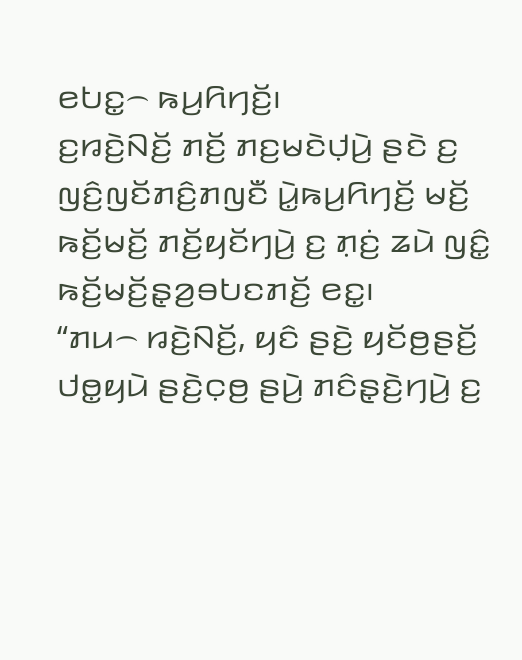ꤕꤝꤢ꤭꤮ ꤒꤣ꤬ꤖꤚꤢꤩ꤬꤯
ꤢ꤬ꤙꤢꤧ꤬ꤡꤢꤩ꤬ ꤊꤢꤩ꤬ ꤊꤢ꤬ꤗꤢꤧꤓ꤫ꤣꤧ꤬ ꤔꤢꤧ ꤢ꤬ ꤜꤢꤨ꤬ꤜꤢꤩꤊꤢꤨ꤬ꤊꤜꤢꤪ ꤣꤧ꤭ꤒꤣ꤬ꤖꤚꤢꤩ꤬ ꤗꤢꤩ꤬ ꤒꤢꤩ꤬ꤗꤢꤩ꤬ ꤊꤢꤩ꤬ꤟꤢꤩꤚꤣꤧ꤬ ꤢ꤬ ꤊ꤫ꤢꤦ꤬ ꤘꤣꤧ ꤜꤢꤨ꤭ ꤒꤢꤩ꤬ꤗꤢꤩ꤬ꤔ꤫ꤤ꤬ꤋꤝꤢꤊꤢꤩ꤬ ꤕꤢ꤭꤯
“ꤊꤣ꤮ ꤙꤢꤧ꤬ꤡꤢꤩ꤬, ꤟꤢꤨ ꤔꤢꤧ꤬ ꤟꤢꤩꤥ꤬ꤔꤢꤩ꤬ ꤓꤥ꤭ꤟꤣꤧ ꤔꤢꤧ꤬ꤍ꤫ꤥ꤬ ꤔꤣꤧ꤬ ꤊꤢꤨꤔ꤫ꤢꤧ꤬ꤚꤣꤧ꤬ ꤢ꤬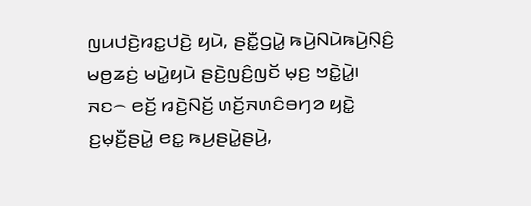ꤜꤣꤓꤢꤧ꤬ꤙꤢ꤭ꤓꤢꤧ꤬ ꤟꤣꤧ, ꤔꤢꤪ꤭ꤞꤣꤧ꤭ ꤒꤣꤧ꤬ꤡꤣꤧꤒꤣꤧ꤬ꤡ꤫ꤢꤨ꤬ ꤗꤥ꤬ꤘꤢꤦ꤬ ꤗꤣꤧ꤭ꤟꤣꤧ ꤔꤢꤧ꤬ꤜꤢꤨ꤬ꤜꤢꤩ ꤗ꤫ꤢ꤬ ꤠꤢꤧ꤭ꤣꤧ꤭꤯
ꤏꤢ꤮ ꤕꤢꤩ꤬ ꤙꤢꤧ꤬ꤡꤢꤩ꤬ ꤛꤢꤩ꤬ꤏꤛꤢꤨꤋꤚꤤ ꤟꤢꤧ꤭ ꤢ꤬ꤗ꤫ꤢꤪ꤬ꤔꤣꤧ꤭ ꤕꤢ꤭ ꤒꤣ꤬ꤔꤣꤧ꤭ꤔꤣꤧ꤬,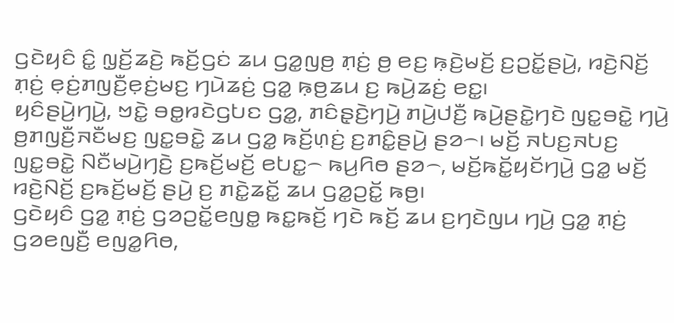ꤞꤢꤧꤟꤢꤨ ꤢꤨ꤭ ꤜ꤫ꤢꤩ꤬ꤘꤢꤧ꤬ ꤒꤢꤩ꤬ꤞꤢꤦ ꤘꤣ ꤞꤤ꤭ꤜꤥ꤬ ꤊ꤫ꤢꤦ꤬ ꤥ꤬ ꤕꤢ꤬ ꤒ꤫ꤢꤧ꤬ꤗꤢꤩ꤬ ꤢ꤬ꤑꤢꤩ꤭ꤔꤣꤧ꤬, ꤙꤢꤧ꤬ꤡꤢꤩ꤬ ꤊ꤫ꤢꤦ꤬ ꤕ꤫ꤢꤦ꤬ꤊꤜꤢꤪ꤬ꤕ꤫ꤢꤦ꤬ꤗꤢ꤬ ꤚꤣꤧꤘꤢꤦ꤬ ꤞꤤ꤭ ꤒ꤫ꤥ꤬ꤘꤣ ꤢ꤬ ꤒꤣꤧ꤬ꤘꤢꤦ꤬ ꤕꤢ꤭꤯
ꤟꤢꤨꤔꤣꤧ꤬ꤚꤣꤧ꤬, ꤠꤢꤧ꤭ ꤋꤥ꤭ꤙꤢꤧꤞꤝꤢ ꤞꤤ꤭, ꤊꤢꤨꤔ꤫ꤢꤧ꤬ꤚꤣꤧ꤬ ꤊꤣꤧ꤬ꤓꤢꤪ꤬ ꤒꤣꤧ꤬ꤔꤢꤧ꤭ꤚꤢꤧ ꤜꤢ꤭ꤋꤢꤧ꤭ ꤚꤣꤧ꤬ ꤥ꤬ꤊꤜꤢꤪ꤬ꤏꤢꤪꤗꤢ꤬ ꤜꤢ꤭ꤋꤢꤧ꤭ ꤘꤣ ꤞꤤ꤭ ꤒꤢꤩ꤬ꤛ꤫ꤢꤦ꤬ ꤢ꤬ꤊꤢꤨ꤭ꤔꤣꤧ꤬ ꤔꤤ꤮꤯ ꤗꤢꤩ꤬ ꤏꤝꤢ꤬ꤏꤝꤢ꤬ ꤜꤢ꤭ꤋꤢꤧ꤭ ꤡꤢꤪꤗꤣꤧ꤬ꤚꤢꤧ꤬ ꤢ꤬ꤒꤢꤩ꤬ꤗꤢꤩ꤬ ꤕꤝꤢ꤭꤮ ꤒꤣ꤬ꤖꤥ ꤔꤤ꤮, ꤗꤢꤩ꤬ꤒꤢꤩ꤭ꤟꤢꤩꤚꤣꤧ꤬ ꤞꤤ꤭ ꤗꤢꤩ꤬ ꤙꤢꤧ꤬ꤡꤢꤩ꤬ ꤢ꤬ꤒꤢꤩ꤬ꤗꤢꤩ꤬ ꤔꤣꤧ꤬ ꤢ꤬ ꤊꤢꤧ꤭ꤘꤢꤩ꤭ ꤘꤣ ꤞꤤ꤭ꤑꤢꤩ꤭ ꤒꤥ꤬꤯
ꤞꤢꤧꤟꤢꤨ ꤞꤤ꤭ ꤊ꤫ꤢꤦ꤬ ꤞꤤꤑꤢꤩ꤭ꤕꤜꤥ꤭ ꤒꤢ꤭ꤒꤢꤩ꤬ ꤚꤢꤧ ꤒꤢꤩ꤬ ꤘꤣ ꤢ꤬ꤚꤢꤧꤜꤣ ꤚꤣꤧ꤬ ꤞꤤ꤭ ꤊ꤫ꤢꤦ꤬ ꤞꤤꤕꤜꤢꤪ꤬ ꤕꤜꤤ꤭ꤖꤥ,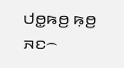ꤓꤥ꤭ꤒꤥ꤬ ꤒ꤫ꤥ꤬ ꤏꤢ꤮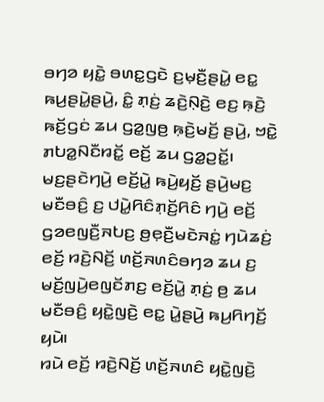ꤋꤚꤤ ꤟꤢꤧ꤭ ꤋꤛꤢ꤭ꤞꤢꤧ ꤢ꤬ꤗ꤫ꤢꤪ꤬ꤔꤣꤧ꤭ ꤕꤢ꤭ ꤒꤣ꤬ꤔꤣꤧ꤭ꤔꤣꤧ꤬, ꤢꤨ꤭ ꤊ꤫ꤢꤦ꤬ ꤘꤢꤧ꤬ꤡ꤫ꤢꤧ꤬ ꤕꤢ꤬ ꤒ꤫ꤢꤧ꤬ ꤒꤢꤩ꤬ꤞꤢꤦ ꤘꤣ ꤞꤤ꤭ꤜꤥ꤬ ꤒ꤫ꤢꤧ꤬ꤗꤢꤩ꤬ ꤔꤣꤧ꤬, ꤠꤢꤧ꤭ ꤊꤝꤤ꤭ꤡꤢꤪꤙꤢꤩ꤭ ꤕꤢꤩ꤬ ꤘꤣ ꤞꤤ꤭ꤑꤢꤩ꤭꤯
ꤗꤢ꤬ꤔꤢꤧꤚꤣꤧ꤬ ꤕꤢꤩ꤬ꤣꤧ꤭ ꤒꤣꤧ꤬ꤟꤢꤩ꤬ ꤔꤣꤧ꤬ꤗꤢ꤬ ꤗꤢꤪꤋꤢꤨ꤬ ꤢ꤬ ꤓꤣꤧ꤭ꤖꤢꤨꤊ꤫ꤢꤩ꤬ꤖꤢꤨ ꤚꤣꤧ꤬ ꤕꤢꤩ꤬ ꤞꤤꤕꤜꤢꤪ꤬ꤏꤝꤢ꤬ ꤥ꤬ꤕ꤫ꤢꤪ꤬ꤗꤢꤧꤏꤢꤦ꤭ ꤚꤣꤧꤘꤢꤦ꤬ ꤕꤢꤩ꤬ ꤙꤢꤧ꤬ꤡꤢꤩ꤬ ꤛꤢꤩ꤬ꤏꤛꤢꤨꤋꤚꤤ ꤘꤣ ꤢ꤬ ꤗꤢꤩ꤬ꤜꤣꤧ꤬ꤕꤜꤢꤩꤊꤢ꤬ ꤕꤢꤩ꤬ꤣꤧ꤭ ꤊ꤫ꤢꤦ꤬ ꤥ꤬ ꤘꤣ ꤗꤢꤪꤋꤢꤨ꤬ ꤟꤢꤧ꤭ꤜꤢꤧ꤬ ꤕꤢ꤭ ꤣꤧ꤭ꤔꤣꤧ꤬ ꤒꤣ꤬ꤖꤚꤢꤩ꤬ ꤟꤣꤧ꤯
ꤙꤣꤧ ꤕꤢꤩ꤬ ꤙꤢꤧ꤬ꤡꤢꤩ꤬ ꤛꤢꤩ꤬ꤏꤛꤢꤨ ꤟꤢꤧ꤭ꤜꤢꤧ꤬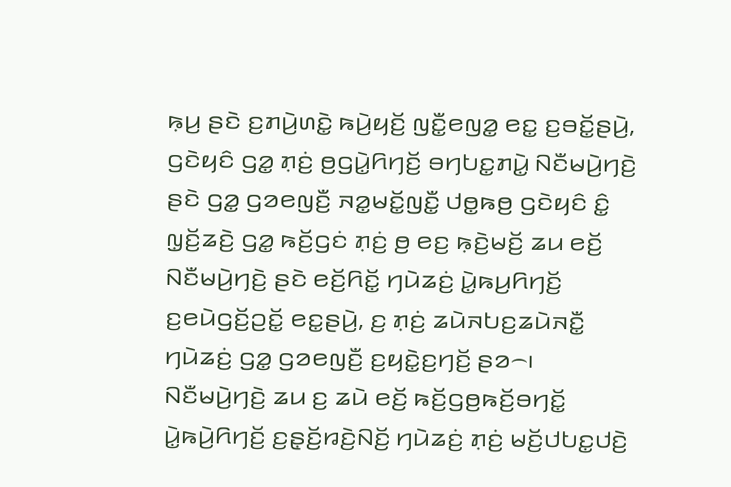ꤒ꤫ꤣ꤬ ꤔꤢꤧ ꤢ꤬ꤊꤣꤧ꤬ꤛꤢꤧ꤭ ꤒꤣꤧ꤬ꤟꤢꤩ꤬ ꤜꤢꤪ꤭ꤕꤜꤤ꤭ ꤕꤢ꤭ ꤢ꤬ꤋꤢꤩ꤭ꤔꤣꤧ꤬, ꤞꤢꤧꤟꤢꤨ ꤞꤤ꤭ ꤊ꤫ꤢꤦ꤬ ꤥ꤬ꤞꤣꤧ꤭ꤖꤚꤢꤩ꤬ ꤋꤚꤝꤢ꤭ꤊꤣꤧ꤭ ꤡꤢꤪꤗꤣꤧ꤬ꤚꤢꤧ꤬ ꤔꤢꤧ ꤞꤤ꤭ ꤞꤤꤕꤜꤢꤪ꤬ ꤏꤤ꤭ꤗꤢꤩ꤭ꤜꤢꤪ꤭ ꤓꤥ꤭ꤒꤥ꤬ ꤞꤢꤧꤟꤢꤨ ꤢꤨ꤭ ꤜ꤫ꤢꤩ꤬ꤘꤢꤧ꤬ ꤞꤤ꤭ ꤒꤢꤩ꤬ꤞꤢꤦ ꤊ꤫ꤢꤦ꤬ ꤥ꤬ ꤕꤢ꤬ ꤒ꤫ꤢꤧ꤬ꤗꤢꤩ꤬ ꤘꤣ ꤕꤢꤩ꤬ ꤡꤢꤪꤗꤣꤧ꤬ꤚꤢꤧ꤬ ꤔꤢꤧ ꤕꤢꤩ꤬ꤖꤢꤩ꤭ ꤚꤣꤧꤘꤢꤦ꤬ ꤣꤧ꤭ꤒꤣ꤬ꤖꤚꤢꤩ꤬ ꤢ꤬ꤕꤣꤧꤞꤢꤩ꤬ꤑꤢꤩ꤭ ꤕꤢ꤭ꤔꤣꤧ꤬, ꤢ꤬ ꤊ꤫ꤢꤦ꤬ ꤘꤣꤧꤏꤝꤢ꤬ꤘꤣꤧꤏꤢꤪ꤭ ꤚꤣꤧꤘꤢꤦ꤬ ꤞꤤ꤭ ꤞꤤꤕꤜꤢꤪ꤬ ꤢ꤬ꤟꤢꤧ꤭ꤢ꤬ꤚꤢꤩ꤬ ꤔꤤ꤮꤯
ꤡꤢꤪꤗꤣꤧ꤬ꤚꤢꤧ꤬ ꤘꤣ ꤢ꤬ ꤘꤣꤧ ꤕꤢꤩ꤬ ꤒꤢꤩ꤬ꤞꤥ꤬ꤒꤢꤩ꤬ꤋꤚꤢꤩ꤭ ꤣꤧ꤭ꤒꤣꤧ꤬ꤖꤚꤢꤩ꤬ ꤢ꤬ꤔ꤫ꤢꤩ꤬ꤙꤢꤧ꤬ꤡꤢꤩ꤬ ꤚꤣꤧꤘꤢꤦ꤬ ꤊ꤫ꤢꤦ꤬ ꤗꤢꤩ꤬ꤓꤝꤢ꤭ꤓꤢꤧ꤬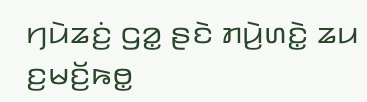ꤚꤣꤧꤘꤢꤦ꤬ ꤞꤤ꤭ ꤔꤢꤧ ꤊꤣꤧ꤬ꤛꤢꤧ꤭ ꤘꤣ ꤢ꤬ꤗꤢꤩ꤬ꤒꤥ꤭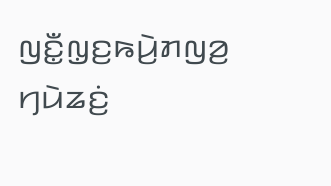ꤜꤢꤪ꤭ꤜ꤫ꤢ꤬ꤒꤣꤧ꤬ꤊꤜꤤ꤬ ꤚꤣꤧꤘꤢꤦ꤬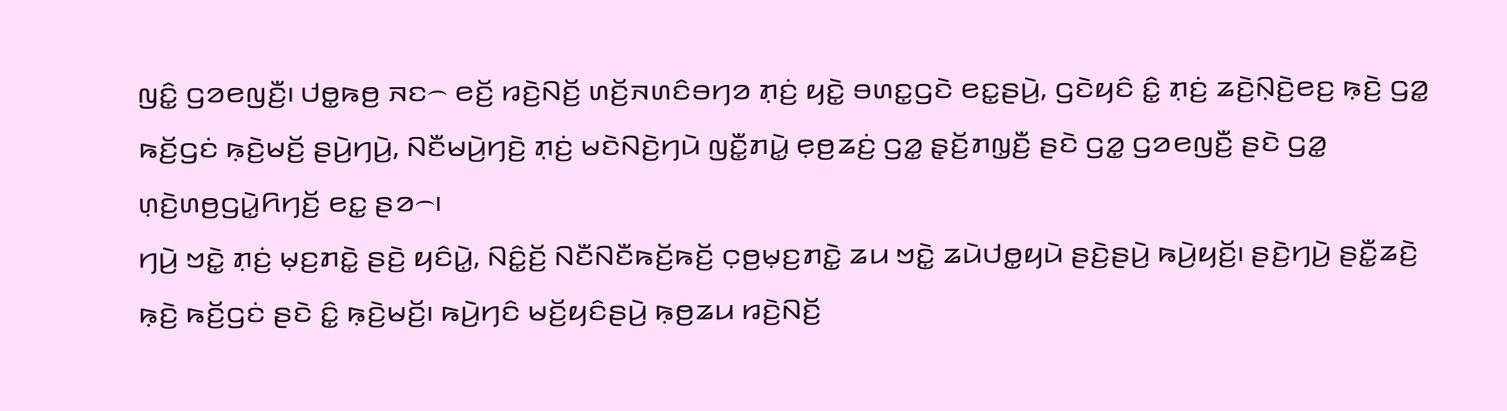ꤜꤢꤨ꤭ ꤞꤤꤕꤜꤢꤪ꤬꤯ ꤓꤥ꤭ꤒꤥ꤬ ꤏꤢ꤮ ꤕꤢꤩ꤬ ꤙꤢꤧ꤬ꤡꤢꤩ꤬ ꤛꤢꤩ꤬ꤏꤛꤢꤨꤋꤚꤤ ꤊ꤫ꤢꤦ꤬ ꤟꤢꤧ꤭ ꤋꤛꤢ꤭ꤞꤢꤧ ꤕꤢ꤭ꤔꤣꤧ꤬, ꤞꤢꤧꤟꤢꤨ ꤢꤨ꤭ ꤊ꤫ꤢꤦ꤬ ꤘꤢꤧ꤬ꤡ꤫ꤢꤧ꤬ꤕꤢ꤬ ꤒ꤫ꤢꤧ꤬ ꤞꤤ꤭ ꤒꤢꤩ꤬ꤞꤢꤦ ꤒ꤫ꤢꤧ꤬ꤗꤢꤩ꤬ ꤔꤣꤧ꤬ꤚꤣꤧ꤬, ꤡꤢꤪꤗꤣꤧ꤬ꤚꤢꤧ꤬ ꤊ꤫ꤢꤦ꤬ ꤗꤢꤧꤡꤢꤧ꤬ꤚꤣꤧ ꤜꤢꤪ꤭ꤊꤣꤧ꤭ ꤕ꤫ꤥ꤬ꤘꤢꤦ꤬ ꤞꤤ꤭ ꤔ꤫ꤢꤩ꤬ꤊꤜ꤫ꤢꤪ꤬ ꤔꤢꤧ ꤞꤤ꤭ ꤞꤤꤕꤜꤢꤪ꤬ ꤔꤢꤧ ꤞꤤ꤭ ꤛ꤫ꤢꤧ꤬ꤛꤥ꤬ꤞꤣꤧ꤭ꤖꤚꤢꤩ꤬ ꤕꤢ꤭ ꤔꤤ꤮꤯
ꤚꤣꤧ꤬ ꤠꤢꤧ꤭ ꤊ꤫ꤢꤦ꤬ ꤗ꤫ꤢ꤬ꤊꤢꤧ꤭ ꤔꤢꤧ꤬ ꤟꤢꤨꤣꤧ꤭, ꤡꤢꤨ꤭ꤢꤩ꤬ ꤡꤢꤪꤡꤢꤪꤒꤢꤩ꤬ꤒꤢꤩ꤬ ꤍ꤫ꤥ꤬ꤗ꤫ꤢ꤬ꤊꤢꤧ꤭ ꤘꤣ ꤠꤢꤧ꤭ ꤘꤣꤧꤓꤥ꤭ꤟꤣꤧ ꤔꤢꤧ꤬ꤔꤣꤧ꤬ ꤒꤣꤧ꤬ꤟꤢꤩ꤬꤯ ꤔꤢꤧ꤬ꤚꤣꤧ꤬ ꤔꤢꤪ꤭ꤘꤢꤧ꤬ ꤒ꤫ꤢꤧ꤬ ꤒꤢꤩ꤬ꤞꤢꤦ ꤔꤢꤧ ꤢꤨ꤭ ꤒ꤫ꤢꤧ꤬ꤗꤢꤩ꤬꤯ ꤒꤣꤧ꤬ꤚꤢꤨ ꤗꤢꤩ꤬ꤟꤢꤨꤔꤣꤧ꤬ ꤒ꤫ꤥ꤬ꤘꤣ ꤙꤢꤧ꤬ꤡꤢꤩ꤬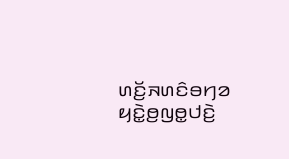ꤛꤢꤩ꤬ꤏꤛꤢꤨꤋꤚꤤ ꤟꤢꤧ꤭ꤥ꤬ꤜꤥ꤭ꤓꤢꤧ꤬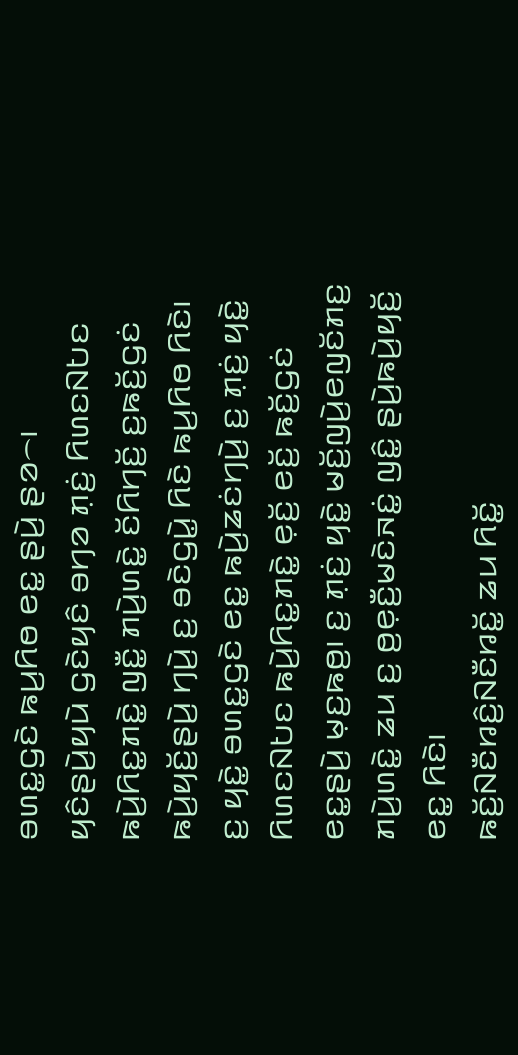ꤋꤛꤢ꤭ꤞꤢꤧ ꤒꤣ꤬ꤖꤥ ꤕꤢ꤭ ꤔꤣꤧ꤬ ꤔꤤ꤮꤯
ꤟꤢꤨꤔꤣꤧ꤬ꤟꤣꤧ ꤞꤢꤧꤟꤢꤨ ꤋꤚꤤ ꤊ꤫ꤢꤦ꤬ ꤖꤛꤢꤡꤝꤢ ꤒꤣꤧ꤬ꤖꤢ꤭ꤊꤢꤧ꤭ ꤜꤢꤪ꤭ ꤊꤣꤧ꤬ꤛꤢꤧ꤭ ꤢꤩꤖꤚꤢꤩ꤬ ꤢ꤬ꤒꤢꤩ꤬ꤞꤢꤦ ꤒꤣꤧ꤬ꤟꤢꤩ꤬ꤔꤣꤧ꤬ ꤚꤣꤧ꤬ ꤢ꤬ ꤋꤢꤧꤞꤣꤧ꤭ ꤖꤢꤧ ꤒꤣ꤬ꤖꤥ ꤖꤢꤧ꤯ ꤢ꤬ ꤟꤢꤧ꤭ ꤋꤛꤢ꤭ꤞꤢꤧ ꤕꤢ꤭ ꤒꤣꤧ꤬ꤘꤢꤦꤚꤣꤧ꤬ ꤢ꤬ ꤊ꤫ꤢꤦ꤬ ꤟꤢꤧ꤭ ꤖꤛꤢꤡꤝꤢ ꤒꤣꤧ꤬ꤖꤢ꤭ꤊꤢꤧ꤭ ꤕ꤫ꤢꤩ꤬ ꤕꤢꤩ꤬ ꤒꤢꤩ꤬ꤞꤢꤦ ꤕꤢ꤭ꤔꤣꤧ꤬ ꤗ꤫ꤢ꤬ꤒꤥ꤬꤯ ꤢ꤬ ꤊ꤫ꤢꤦ꤬ ꤟꤢꤧ꤭ ꤗꤢꤩ꤬ꤜꤣꤧ꤬ꤕꤜꤢꤩꤊꤢ꤬ ꤊꤣꤧ꤬ꤛꤢꤧ꤭ ꤘꤣ ꤢ꤬ ꤥ꤬ꤕ꤫ꤢꤪ꤬ꤗꤢꤧꤏꤢꤦ꤭ ꤜꤢꤨ꤭ ꤔꤣꤧ꤬ꤒꤣꤧ꤬ꤟꤢꤩ꤬ ꤕꤢ꤭ ꤖꤢꤧ꤯
ꤒꤢꤩ꤬ꤡꤢꤪꤙꤢꤨ꤬ꤡꤢꤪꤙꤢꤩ꤭ ꤘꤣ ꤖꤢꤩ꤭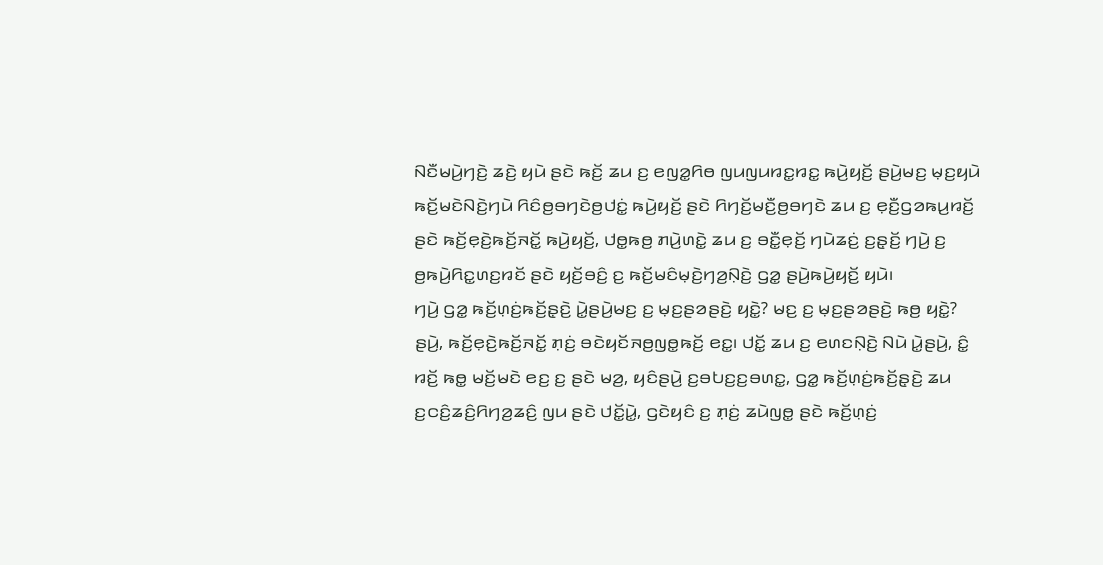ꤡꤢꤪꤗꤣꤧ꤬ꤚꤢꤧ꤬ ꤘꤢꤧ꤬ ꤟꤣꤧ ꤔꤢꤧ ꤒꤢꤩ꤬ ꤘꤣ ꤢ꤬ ꤕꤜꤤ꤭ꤖꤥ ꤜꤣꤜꤣꤙꤢ꤭ꤙꤢ꤭ ꤒꤣꤧ꤬ꤟꤢꤩ꤬ ꤔꤣꤧ꤬ꤗꤢ꤬ ꤗ꤫ꤢ꤬ꤟꤣꤧ ꤒꤢꤩ꤬ꤗꤢꤧꤡꤢꤧ꤬ꤚꤣꤧ ꤖꤢꤨꤥ꤬ꤋꤚꤢꤧꤥ꤬ꤓꤢꤦ꤭ ꤒꤣꤧ꤬ꤟꤢꤩ꤬ ꤔꤢꤧ ꤖꤚꤢꤩ꤬ꤗꤢꤪ꤬ꤥ꤬ꤋꤚꤢꤧ ꤘꤣ ꤢ꤬ ꤕ꤫ꤢꤪ꤬ꤞꤤꤒꤣ꤬ꤙꤢꤩ꤬ ꤔꤢꤧ ꤒꤢꤩ꤬ꤕ꤫ꤢꤧ꤬ꤒꤢꤩ꤬ꤏꤢꤩ꤭ ꤒꤣꤧ꤬ꤟꤢꤩ꤬, ꤓꤥ꤭ꤒꤥ꤬ ꤊꤣꤧ꤬ꤛꤢꤧ꤭ ꤘꤣ ꤢ꤬ ꤋꤢꤪ꤭ꤕ꤫ꤢꤩ꤬ ꤚꤣꤧꤘꤢꤦ꤬ ꤢ꤬ꤔ꤫ꤢꤩ꤬ ꤚꤣꤧ꤬ ꤢ꤬ ꤥ꤬ꤒꤣꤧ꤬ꤖꤢ꤭ꤛꤢ꤬ꤙꤢꤩ ꤔꤢꤧ ꤟꤢꤩ꤬ꤋꤢꤨ꤬ ꤢ꤬ ꤒꤢꤩ꤬ꤗꤢꤨꤗ꤫ꤢꤧ꤬ꤚꤤ꤬ꤡ꤫ꤢꤧ꤬ ꤞꤤ꤭ ꤔꤣꤧ꤬ꤒꤣꤧ꤬ꤟꤢꤩ꤬ ꤟꤣꤧ꤯
ꤚꤣꤧ꤬ ꤞꤤ꤭ ꤒꤢꤩ꤬ꤛ꤫ꤢꤦ꤬ꤒꤢꤩ꤬ꤔ꤫ꤢꤧ꤬ ꤣꤧ꤭ꤔꤣꤧ꤬ꤗꤢ꤬ ꤢ꤬ ꤗ꤫ꤢ꤬ꤔꤤꤔꤢꤧ꤬ ꤟꤢꤧ꤭? ꤗꤢ꤬ ꤢ꤬ ꤗ꤫ꤢ꤬ꤔꤤꤔꤢꤧ꤬ ꤒꤥ꤬ ꤟꤢꤧ꤭? ꤔꤣꤧ꤬, ꤒꤢꤩ꤬ꤕ꤫ꤢꤧ꤬ꤒꤢꤩ꤬ꤏꤢꤩ꤭ ꤊ꤫ꤢꤦ꤬ ꤋꤢꤧꤟꤢꤩꤏꤥ꤬ꤜꤥ꤭ꤒꤢꤩ꤬ ꤕꤢ꤭꤯ ꤓꤢꤩ꤭ ꤘꤣ ꤢ꤬ ꤕꤛꤢꤡ꤫ꤢꤧ꤬ ꤡꤣꤧ ꤣꤧ꤭ꤔꤣꤧ꤬, ꤢꤨ꤭ ꤙꤢꤩ꤬ ꤒꤥ꤭ ꤗꤢꤩ꤬ꤗꤢꤧ ꤕꤢ꤬ ꤢ꤬ ꤔꤢꤧ ꤗꤤ꤬, ꤟꤢꤨꤔꤣꤧ꤬ ꤢ꤬ꤋꤝꤢ꤬ꤢ꤬ꤋꤛꤢ꤭, ꤞꤤ꤭ ꤒꤢꤩ꤬ꤛ꤫ꤢꤦ꤬ꤒꤢꤩ꤬ꤔ꤫ꤢꤧ꤬ ꤘꤣ ꤢ꤬ꤍꤢꤨ꤬ꤘꤢꤨ꤬ꤖꤚꤤ꤬ꤘꤢꤨ꤬ ꤜꤣ ꤔꤢꤧ ꤓꤢꤩ꤭ꤣꤧ꤭, ꤞꤢꤧꤟꤢꤨ ꤢ꤬ ꤊ꤫ꤢꤦ꤬ ꤘꤣꤧꤜꤥ꤭ ꤔꤢꤧ ꤒꤢꤩ꤬ꤛ꤫ꤢꤦ꤬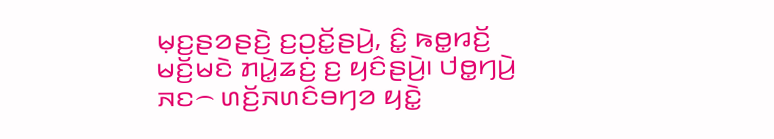ꤗ꤫ꤢ꤬ꤔꤤꤔꤢꤧ꤬ ꤢ꤬ꤑꤢꤩ꤭ꤔꤣꤧ꤬, ꤢꤨ꤭ ꤒꤥ꤭ꤙꤢꤩ꤬ ꤗꤢꤩ꤬ꤗꤢꤧ ꤊꤣꤧ꤭ꤘꤢꤦ꤬ ꤢ꤬ ꤟꤢꤨꤔꤣꤧ꤬꤯ ꤓꤥ꤭ꤚꤣꤧ꤬ ꤏꤢ꤮ ꤛꤢꤩ꤬ꤏꤛꤢꤨꤋꤚꤤ ꤟꤢꤧ꤭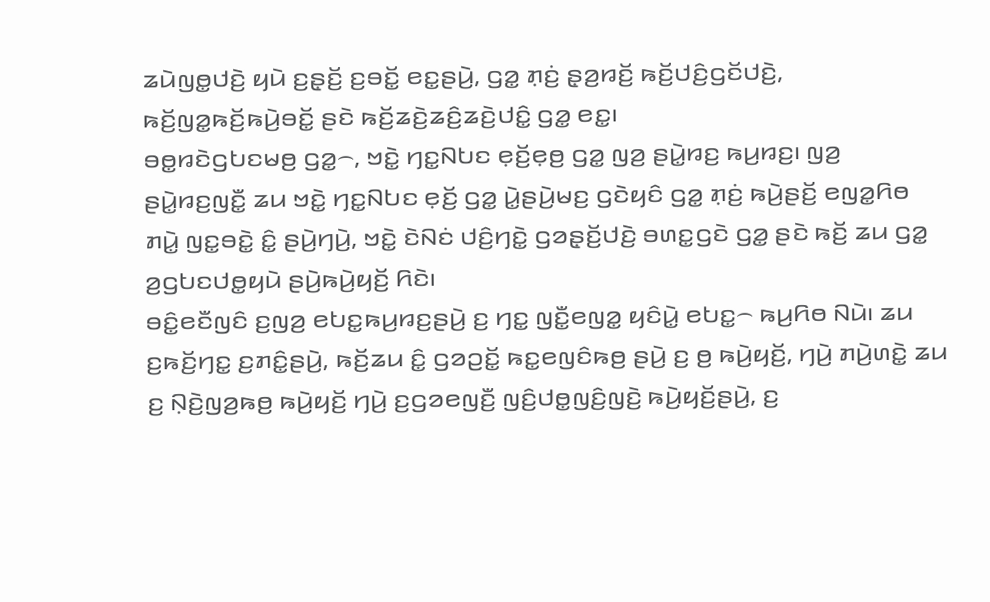ꤘꤣꤧꤜꤥ꤭ꤓꤢꤧ꤬ ꤟꤣꤧ ꤢ꤬ꤔ꤫ꤢꤩ꤬ ꤢ꤬ꤋꤢꤩ꤭ ꤕꤢ꤭ꤔꤣꤧ꤬, ꤞꤤ꤭ ꤊ꤫ꤢꤦ꤬ ꤔ꤫ꤤ꤬ꤙꤢꤩ꤬ ꤒꤢꤩ꤬ꤓꤢꤨ꤬ꤞꤢꤩꤓꤢꤧ꤬, ꤒꤢꤩ꤬ꤜꤤ꤭ꤒꤢꤩ꤬ꤒꤣꤧ꤬ꤋꤢꤩ꤭ ꤔꤢꤧ ꤒꤢꤩ꤬ꤘꤢꤧ꤬ꤘꤢꤨ꤬ꤘꤢꤧ꤬ꤓꤢꤨ꤭ ꤞꤤ꤭ ꤕꤢ꤭꤯
ꤋꤥ꤭ꤙꤢꤧꤞꤝꤢꤗꤥ꤬ ꤞꤤ꤭꤮, ꤠꤢꤧ꤭ ꤚꤢ꤭ꤡꤝꤢ ꤕ꤫ꤢꤩ꤬ꤕ꤫ꤥ꤬ ꤞꤤ꤭ ꤜꤤ꤬ ꤔꤣꤧ꤭ꤙꤢ꤬ ꤒꤣ꤬ꤙꤢ꤬꤯ ꤜꤤ꤬ ꤔꤣꤧ꤭ꤙꤢ꤬ꤜꤢꤪ꤭ ꤘꤣ ꤠꤢꤧ꤭ ꤚꤢ꤭ꤡꤝꤢ ꤕ꤫ꤢꤩ꤬ ꤞꤤ꤭ ꤣꤧ꤭ꤔꤣꤧ꤬ꤗꤢ꤬ ꤞꤢꤧꤟꤢꤨ ꤞꤤ꤭ ꤊ꤫ꤢꤦ꤬ ꤒꤣꤧ꤬ꤔꤢꤩ꤬ ꤕꤜꤤ꤭ꤖꤥ ꤊꤣꤧ꤭ ꤜꤢ꤭ꤋꤢꤧ꤭ ꤢꤨ꤭ ꤔꤣꤧ꤬ꤚꤣꤧ꤬, ꤠꤢꤧ꤭ ꤢꤧꤡꤢꤦ ꤓꤢꤨ꤬ꤚꤢꤧ꤭ ꤞꤤꤔ꤫ꤢꤩ꤬ꤓꤢꤧ꤬ ꤋꤛꤢ꤭ꤞꤢꤧ ꤞꤤ꤭ ꤔꤢꤧ ꤒꤢꤩ꤬ ꤘꤣ ꤞꤤ꤭ ꤤ꤬ꤞꤝꤢꤓꤥ꤭ꤟꤣꤧ ꤔꤣꤧ꤬ꤒꤣꤧ꤬ꤟꤢꤩ꤬ ꤖꤢꤧ꤯
ꤋꤢꤨ꤭ꤕꤢꤪꤜꤢꤨ ꤢ꤬ꤜꤤ꤬ ꤕꤝꤢ꤭ꤒꤣ꤬ꤙꤢ꤬ꤔꤣꤧ꤬ ꤢ꤬ ꤚꤢ꤭ ꤜꤢꤪ꤭ꤕꤜꤤ꤭ ꤟꤢꤨꤣꤧ꤭ ꤕꤝꤢ꤭꤮ ꤒꤣ꤬ꤖꤥ ꤡꤣꤧ꤯ ꤘꤣ ꤢ꤬ꤒꤢꤩ꤬ꤚꤢ꤭ ꤢ꤬ꤊꤢꤨ꤭ꤔꤣꤧ꤬, ꤒꤢꤩ꤬ꤘꤣ ꤢꤨ꤭ ꤞꤤꤑꤢꤩ꤭ ꤒꤢ꤭ꤕꤜꤢꤨꤒꤥ꤬ ꤔꤣꤧ꤬ ꤢ꤬ ꤥ꤬ ꤒꤣꤧ꤬ꤟꤢꤩ꤬, ꤚꤣꤧ꤬ ꤊꤣꤧ꤬ꤛꤢꤧ꤭ ꤘꤣ ꤢ꤬ ꤡ꤫ꤢꤧ꤬ꤜꤤ꤬ꤒꤥ꤬ ꤒꤣꤧ꤬ꤟꤢꤩ꤬ ꤚꤣꤧ꤬ ꤢ꤬ꤞꤤꤕꤜꤢꤪ꤬ ꤜꤢꤨ꤬ꤓꤥ꤭ꤜꤢꤨ꤬ꤜꤢꤧ꤬ ꤒꤣꤧ꤬ꤟꤢꤩ꤬ꤔꤣꤧ꤬, ꤢ꤬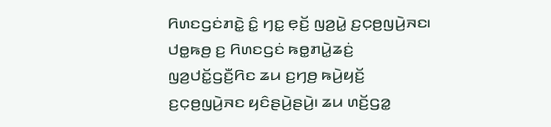ꤖꤛꤢꤞꤢꤦꤊꤢꤧ꤭ ꤢꤨ꤭ ꤚꤢ꤭ ꤕ꤫ꤢꤩ꤬ ꤜꤤ꤬ꤣꤧ꤭ ꤢ꤬ꤍ꤫ꤥ꤬ꤜꤣꤧ꤬ꤏꤢ꤯ ꤓꤥ꤭ꤒꤥ꤬ ꤢ꤬ ꤖꤛꤢꤞꤢꤦ ꤒꤥ꤭ꤊꤣꤧ꤭ꤘꤢꤦ꤬ ꤜꤤ꤬ꤓꤢꤩ꤭ꤞꤢꤪ꤬ꤖꤢ ꤘꤣ ꤢ꤬ꤚꤥ꤬ ꤒꤣꤧ꤬ꤟꤢꤩ꤬ ꤢ꤬ꤍ꤫ꤥ꤬ꤜꤣꤧ꤬ꤏꤢ ꤟꤢꤨꤔꤣꤧ꤬ꤔꤣꤧ꤬꤯ ꤘꤣ ꤛꤢꤩ꤬ꤞꤤ꤭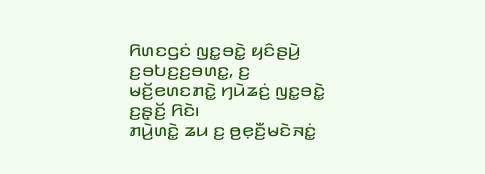ꤖꤛꤢꤞꤢꤦ ꤜꤢ꤭ꤋꤢꤧ꤭ ꤟꤢꤨꤔꤣꤧ꤬ ꤢ꤬ꤋꤝꤢ꤬ꤢ꤬ꤋꤛꤢ꤭, ꤢ꤬ ꤗꤢꤩ꤬ꤕꤛꤢꤊꤢꤧ꤭ ꤚꤣꤧꤘꤢꤦ꤬ ꤜꤢ꤭ꤋꤢꤧ꤭ ꤢ꤬ꤔ꤫ꤢꤩ꤬ ꤖꤢꤧ꤯
ꤊꤣꤧ꤬ꤛꤢꤧ꤭ ꤘꤣ ꤢ꤬ ꤥ꤬ꤕ꤫ꤢꤪ꤬ꤗꤢꤧꤏꤢꤦ꤭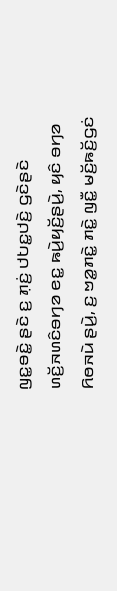ꤜꤢ꤭ꤋꤢꤧ꤭ ꤔꤢꤧ ꤢ꤬ ꤊ꤫ꤢꤦ꤬ ꤓꤝꤢ꤭ꤓꤢꤧ꤬ ꤞꤢꤧꤔꤢꤧ ꤛꤢꤩ꤬ꤏꤛꤢꤨꤋꤚꤤ ꤕꤢ꤭ ꤒꤣꤧ꤬ꤟꤢꤩ꤬ꤔꤣꤧ꤬, ꤟꤢꤨ ꤋꤚꤤ ꤖꤥꤏꤣꤧ ꤔꤣꤧ꤬, ꤢ꤬ ꤠꤤ꤭ꤊꤢꤧ꤭ ꤊꤢꤧ꤭ ꤜꤢꤪ꤭ ꤗꤢꤩ꤬ꤒꤢꤩ꤬ꤞꤢꤦ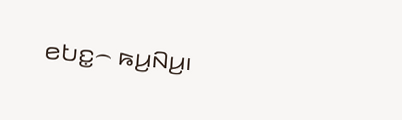ꤕꤝꤢ꤭꤮ ꤒꤣ꤬ꤡꤣ꤬꤯